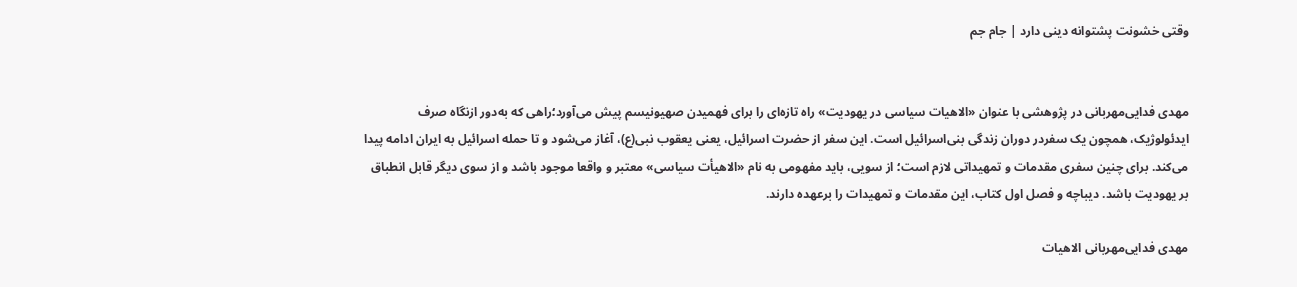وقتی خشونت پشتوانه دینی دارد | جام جم


مهدی فدایی‌مهربانی در پژوهشی با عنوان «الاهیات سیاسی در یهودیت» راه تازه‌ای را برای فهمیدن صهیونیسم پیش می‌آورد‌؛راهی که به‌دور ازنگاه صرف ایدئولوژیک، همچون یک سفردر دوران زندگی بنی‌اسرائیل است. این سفر از حضرت اسرائیل، یعنی یعقوب نبی(ع)، آغاز می‌شود و تا حمله اسرائیل به ایران ادامه پیدا می‌کند. برای چنین سفری مقدمات و تمهیداتی لازم است‌؛ از سویی، باید مفهومی به نام «الاهیأت سیاسی» معتبر و واقعا موجود باشد و از سوی دیگر قابل انطباق بر یهودیت باشد. دیباچه و فصل اول کتاب، این مقدمات و تمهیدات را بر‌عهده دارند.

مهدی فدایی‌مهربانی الاهیات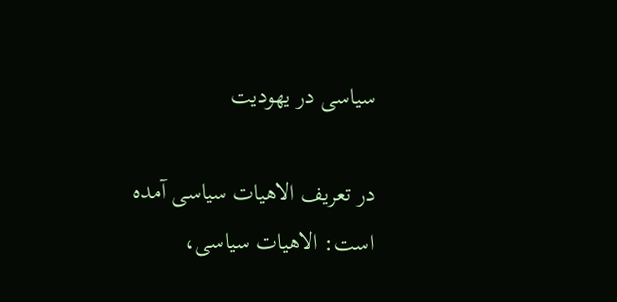سیاسی در یهودیت

در تعریف الاهیات سیاسی آمده است: الاهیات سیاسی،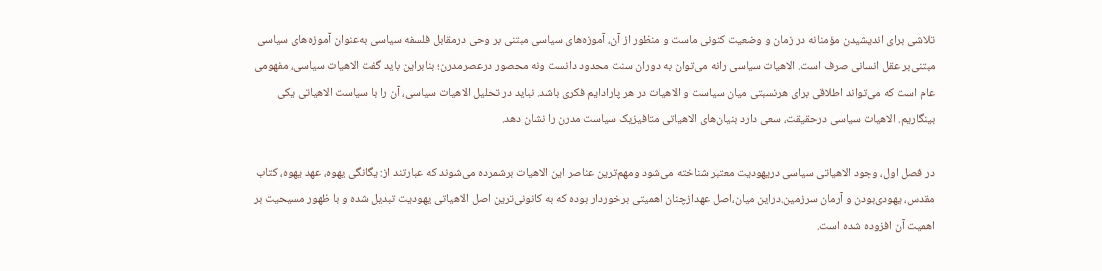تلاشی برای اندیشیدن مؤمنانه در زمان و وضعیت کنونی ماست و منظور از آن، آموزه‌های سیاسی مبتنی ‌بر وحی درمقابل فلسفه سیاسی به‌عنوان آموزه‌های سیاسی مبتنی‌بر عقل انسانی صرف است. الاهیات سیاسی رانه می‌توان به دوران سنت محدود دانست ونه محصور درعصرمدرن‌؛ بنابراین باید گفت الاهیات سیاسی، مفهومی عام است که می‌تواند اطلاقی برای هرنسبتی میان سیاست و الاهیات در هر پارادایم فکری باشد. نباید در تحلیل الاهیات سیاسی، آن را با سیاست الاهیاتی یکی بینگاریم. الاهیات سیاسی درحقیقت، سعی دارد بنیان‌های الاهیاتی متافیزیک سیاست مدرن را نشان دهد.

در فصل اول، وجود الاهیاتی سیاسی دریهودیت معتبر شناخته می‌شود ومهم‌ترین عناصر این الاهیات برشمرده می‌شوند که عبارتند از: یگانگی یهوه، عهد یهوه، کتاب مقدس، یهودی‌بودن و آرمان سرزمین.دراین میان،اصل عهدازچنان اهمیتی برخوردار بوده که به کانونی‌ترین اصل الاهیاتی یهودیت تبدیل شده و با ظهور مسیحیت بر اهمیت آن افزوده شده است.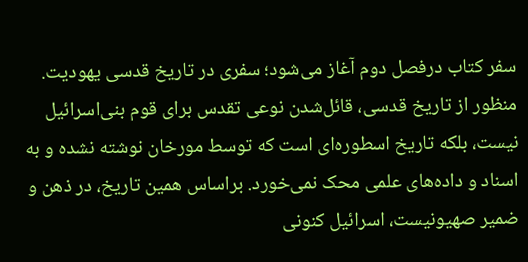سفر کتاب درفصل دوم آغاز می‌شود‌؛ سفری در تاریخ قدسی یهودیت. منظور از تاریخ قدسی، قائل‌شدن نوعی تقدس برای قوم بنی‌اسرائیل نیست، بلکه تاریخ اسطوره‌ای است که توسط مورخان نوشته نشده و به اسناد و داده‌های علمی محک نمی‌خورد. براساس همین تاریخ، در ذهن و ضمیر صهیونیست، اسرائیل کنونی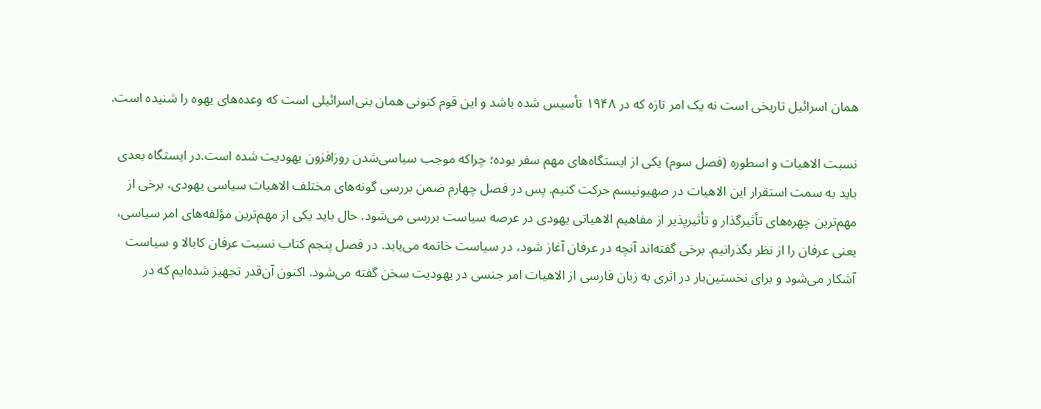همان اسرائیل تاریخی است نه یک امر تازه که در ۱۹۴۸ تأسیس شده باشد و این قوم کنونی همان بنی‌اسرائیلی است که وعده‌های یهوه را شنیده است.

نسبت الاهیات و اسطوره (فصل سوم) یکی از ایستگاه‌های مهم سفر بوده؛ چراکه موجب سیاسی‌شدن روزافزون یهودیت شده است.در ایستگاه بعدی باید به سمت استقرار این الاهیات در صهیونیسم حرکت کنیم. پس در فصل چهارم ضمن بررسی گونه‌های مختلف الاهیات سیاسی یهودی، برخی از مهم‌ترین چهره‌های تأثیرگذار و تأثیرپذیر از مفاهیم الاهیاتی یهودی در عرصه سیاست بررسی می‌شود. حال باید یکی از مهم‌ترین مؤلفه‌های امر سیاسی، یعنی عرفان را از نظر بگذرانیم. برخی گفته‌اند آنچه در عرفان آغاز شود، در سیاست خاتمه می‌یابد. در فصل پنجم کتاب نسبت عرفان کابالا و سیاست آشکار می‌شود و برای نخستین‌بار در اثری به زبان فارسی از الاهیات امر جنسی در یهودیت سخن گفته می‌شود. اکنون آن‌قدر تجهیز شده‌ایم که در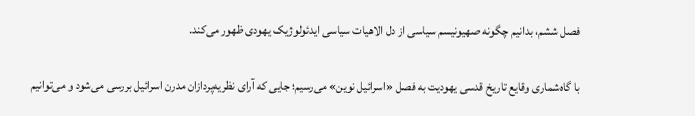فصل ششم، بدانیم چگونه صهیونیسم سیاسی از دل الاهیات سیاسی ایدئولوژیک یهودی ظهور می‌کند.

با گاه‌شماری وقایع تاریخ قدسی یهودیت به فصل «اسرائیل نوین» می‌رسیم‌؛ جایی که آرای نظریه‌‌پردازان مدرن اسرائیل بررسی می‌شود و می‌توانیم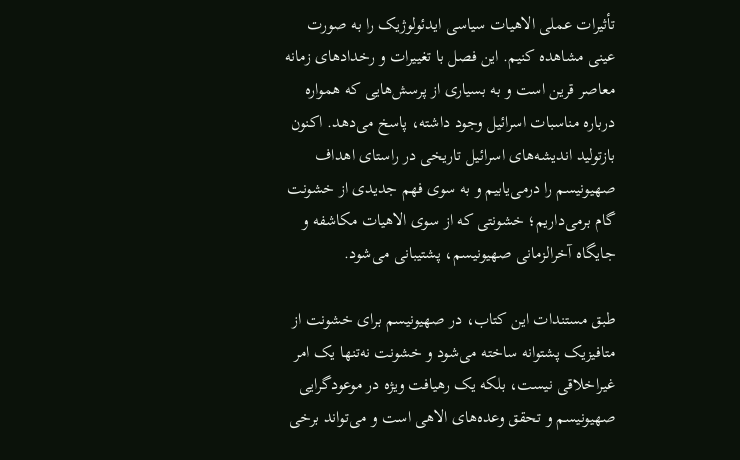تأثیرات عملی الاهیات سیاسی ایدئولوژیک را به صورت عینی مشاهده کنیم. این فصل با تغییرات و رخدادهای زمانه معاصر قرین است و به بسیاری از پرسش‌هایی که همواره درباره مناسبات اسرائیل وجود داشته، پاسخ می‌دهد. اکنون بازتولید اندیشه‌های اسرائیل تاریخی در راستای اهداف صهیونیسم را درمی‌یابیم و به سوی فهم جدیدی از خشونت گام برمی‌داریم‌؛ خشونتی که از سوی الاهیات مکاشفه و جایگاه آخرالزمانی صهیونیسم، پشتیبانی می‌شود.

طبق مستندات این کتاب، در صهیونیسم برای خشونت از متافیزیک پشتوانه ساخته می‌شود و خشونت نه‌تنها یک امر غیراخلاقی نیست، بلکه یک رهیافت ویژه در موعودگرایی صهیونیسم و تحقق وعده‌های الاهی است و می‌تواند برخی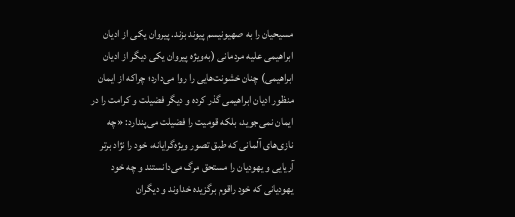مسیحیان را به صهیونیسم پیوند بزند. پیروان یکی از ادیان ابراهیمی علیه مردمانی (به‌‌ویژه پیروان یکی دیگر از ادیان ابراهیمی) چنان خشونت‌هایی را روا می‌دارد‌؛ چراکه از ایمان منظور ادیان ابراهیمی گذر کرده و دیگر فضیلت و کرامت را در ایمان نمی‌جوید، بلکه قومیت را فضیلت می‌پندارد: «چه نازی‌های آلمانی که طبق تصور ویژه‌گرایانه، خود را ‌نژاد برتر آریایی و یهودیان را مستحق مرگ می‌دانستند و چه خود یهودیانی که خود راقوم برگزیده خداوند و دیگران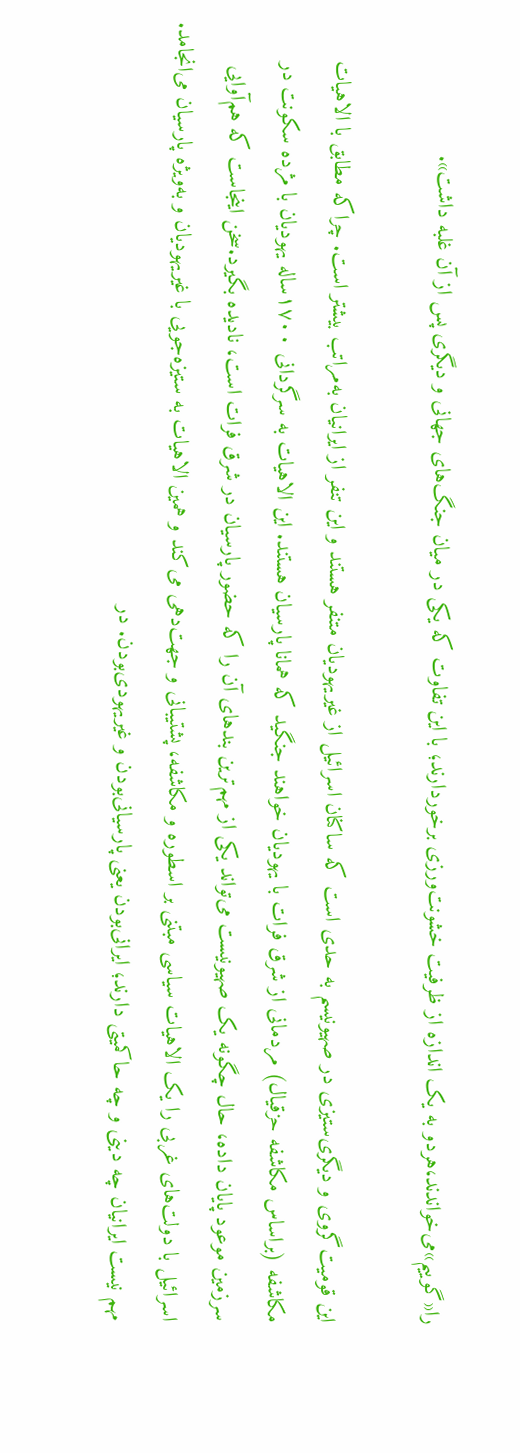را«گوییم»می‌خواندند،هردو به یک اندازه از ظرفیت خشونت‌ورزی برخوردارند‌؛ با این تفاوت که یکی در میان جنگ‌های جهانی و دیگری پس از آن غلبه داشت».

این قومیت‌گروی و دیگری‌ستیزی در صهیونیسم به حدی است که ساکنان اسرائیل از غیریهودیان متنفر هستند و این تنفر از ایرانیان به‌مراتب بیشتر است. چراکه مطابق با الاهیات مکاشفه (براساس مکاشفه حزقیال) مردمانی از شرق فرات با یهودیان خواهند جنگید که همانا پارسیان هستند. این الاهیات به سرگردانی ۱۷۰۰ساله یهودیان با مژده سکونت در سرزمین موعود پایان داده، حال چگونه یک صهیونیست می‌تواند یکی از مهم‌ترین بندهای آن را که حضور پارسیان در شرق فرات است، نادیده بگیرد.سخن اینجاست که هم‌آوایی اسرائیل با دولت‌های غربی را یک الاهیات سیاسی مبتنی ‌بر اسطوره و مکاشفه، پشتیبانی و جهت‌دهی می‌کند و همین الاهیات به ستیزه‌جویی با غیریهودیان و به‌ویژه پارسیان می‌انجامد. مهم نیست ایرانیان چه دینی و چه حاکمیتی دارند‌؛ ایرانی‌بودن یعنی پارسیانی‌بودن و غیریهودی‌بودن. در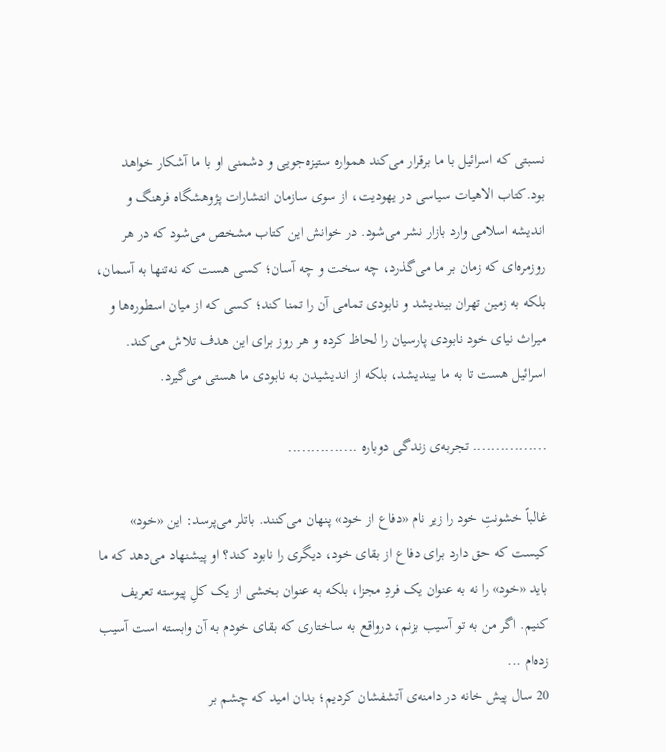نسبتی که اسرائیل با ما برقرار می‌کند همواره ستیزه‌جویی و دشمنی او با ما آشکار خواهد بود.کتاب الاهیات سیاسی در یهودیت، از سوی سازمان انتشارات پژوهشگاه فرهنگ و اندیشه اسلامی وارد بازار نشر می‌شود. در خوانش این کتاب مشخص می‌شود که در هر روزمره‌ای که زمان بر ما می‌گذرد، چه سخت و چه آسان‌؛ کسی هست که نه‌تنها به آسمان، بلکه به زمین تهران بیندیشد و نابودی تمامی آن را تمنا کند‌؛ کسی که از میان اسطوره‌ها و میراث نیای خود نابودی پارسیان را لحاظ کرده و هر روز برای این هدف تلاش می‌کند. اسرائیل هست تا به ما بیندیشد، بلکه از اندیشیدن به نابودی ما هستی می‌گیرد.

................ تجربه‌ی زندگی دوباره ...............

غالباً خشونتِ خود را زیر نام «دفاع از خود» پنهان می‌کنند. باتلر می‌پرسد: این «خود» کیست که حق دارد برای دفاع از بقای خود، دیگری را نابود کند؟ او پیشنهاد می‌دهد که ما باید «خود» را نه به عنوان یک فردِ مجزا، بلکه به عنوان بخشی از یک کلِ پیوسته تعریف کنیم. اگر من به تو آسیب بزنم، درواقع به ساختاری که بقای خودم به آن وابسته است آسیب زده‌ام ...
20 سال پیش خانه در دامنه‌ی آتشفشان کردیم؛ بدان امید که چشم بر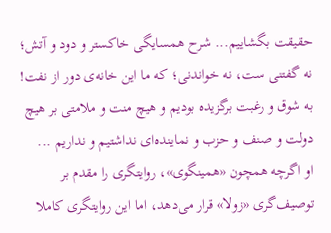حقیقت بگشاییم... شرح همسایگی خاکستر و دود و آتش؛ نه گفتنی ست، نه خواندنی؛ که ما این خانه‌ی دور از نفت! به شوق و رغبت برگزیده بودیم و هیچ منت و ملامتی بر هیچ دولت و صنف و حزب و نماینده‌ای نداشتیم و نداریم ...
او اگرچه همچون «همینگوی»، روایتگری را مقدم بر توصیف‌گری «زولا» قرار می‌دهد، اما این روایتگری کاملا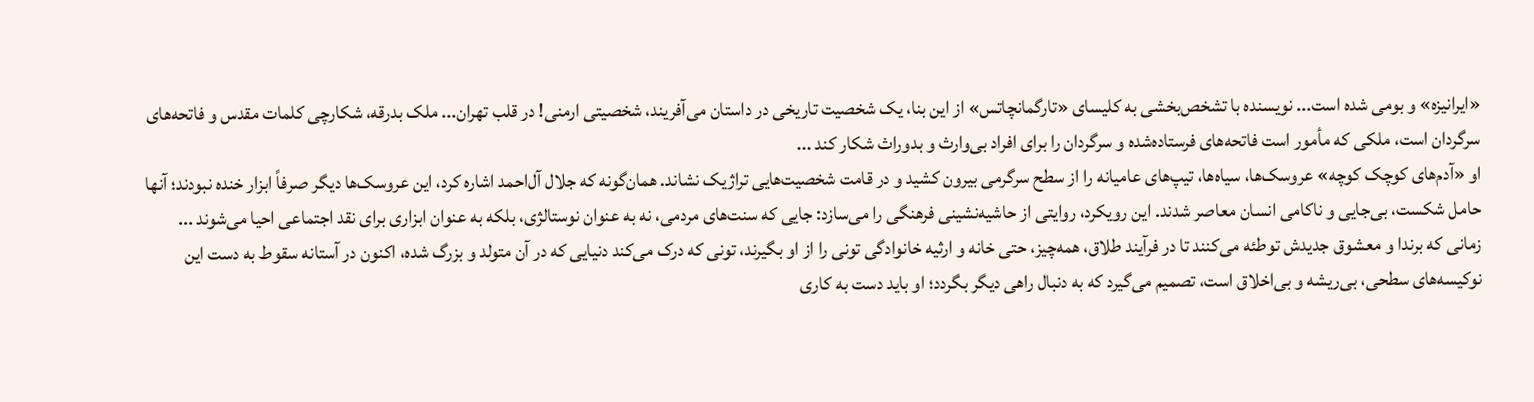«ایرانیزه» و بومی شده است... نویسنده با تشخص‌بخشی به کلیسای «تارگمانچاتس» از این بنا، یک شخصیت تاریخی در داستان می‌آفریند، شخصیتی ارمنی! در قلب تهران... ملک بدرقه، شکارچی کلمات مقدس و فاتحه‌های سرگردان است، ملکی که مأمور است فاتحه‌های فرستاده‌شده و سرگردان را برای افراد بی‌وارث و بد‌وراث شکار کند ...
او «آدم‌های کوچک کوچه» عروسک‌ها، سیاه‌ها، تیپ‌های عامیانه را از سطح سرگرمی بیرون کشید و در قامت شخصیت‌هایی تراژیک نشاند. همان‌گونه که جلال آل‌احمد اشاره کرد، این عروسک‌ها دیگر صرفاً ابزار خنده نبودند؛ آنها حامل شکست، بی‌جایی و ناکامی انسان معاصر شدند. این رویکرد، روایتی از حاشیه‌نشینی فرهنگی را می‌سازد: جایی که سنت‌های مردمی، نه به عنوان نوستالژی، بلکه به عنوان ابزاری برای نقد اجتماعی احیا می‌شوند ...
زمانی که برندا و معشوق جدیدش توطئه می‌کنند تا در فرآیند طلاق، همه‌چیز، حتی خانه و ارثیه‌ خانوادگی تونی را از او بگیرند، تونی که درک می‌کند دنیایی که در آن متولد و بزرگ شده، اکنون در آستانه‌ سقوط به دست این نوکیسه‌های سطحی، بی‌ریشه و بی‌اخلاق است، تصمیم می‌گیرد که به دنبال راهی دیگر بگردد؛ او باید دست به کاری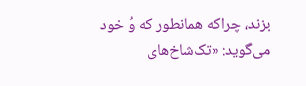بزند، چراکه همانطور که وُ خود می‌گوید: «تک‌شاخ‌های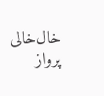خال‌خالی پرواز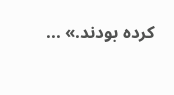کرده بودند.» ...